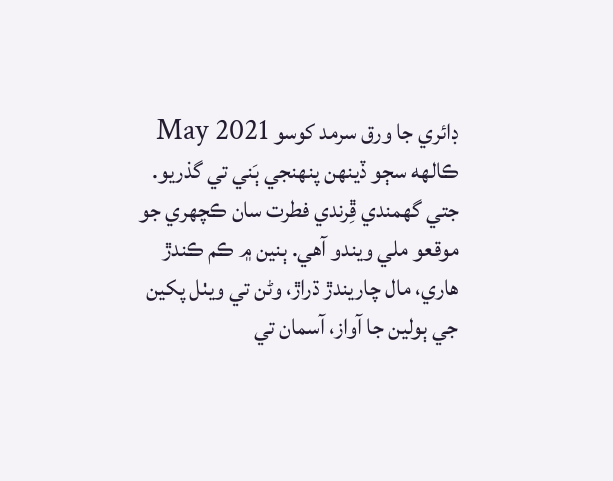ڊائري جا ورق سرمد کوسو May 2021
ڪالهه سڄو ڏينهن پنهنجي ٻَني تي گذريو. جتي گهمندي ڦِرندي فطرت سان ڪچهري جو موقعو ملي ويندو آهي. ٻنين ۾ ڪم ڪندڙ هاري، مال چاريندڙ ڌراڙ، وڻن تي ويٺل پکين جي ٻولين جا آواز، آسمان تي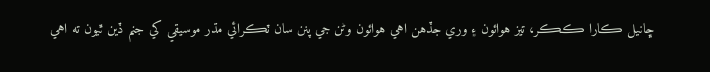ڇانيل ڪارا ڪڪر، تيز هوائون ۽ وري جڏهن اهي هوائون وڻن جي پنن سان ٽڪرائي مڌر موسيقي کي جنم ڏين ٿيون ته اهي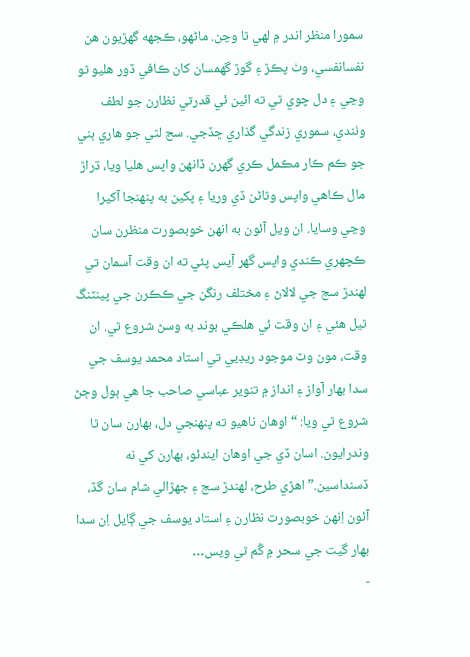سمورا منظر اندر ۾ لهي ٿا وڃن. ماڻهو، ڪجهه گهڙيون هن نفسانفسي، وٺ پڪڙ ۽ گوڙ گهمسان کان ڪافي ڏور هليو ٿو وڃي ۽ دل چوي ٿي ته ائين ئي قدرتي نظارن جو لطف وٺندي، سموري زندگي گذاري ڇڏجي. سج لٿي جو هاري ٻني جو ڪم ڪار مڪمل ڪري گهرن ڏانهن واپس هليا ويا، ڌراڙ مال ڪاهي واپس وٿاڻن ڏي وريا ۽ پکين به پنهنجا آکيرا وڃي وسايا. ان ويل آئون به انهن خوبصورت منظرن سان ڪچهري ڪندي واپس گهر آيس پئي ته ان وقت آسمان تي لهندڙ سج جي لالاڻ ۽ مختلف رنگن جي ڪڪرن جي پينٽنگ ٿيل هئي ۽ ان وقت ئي هلڪي بوند به وسڻ شروع ٿي. ان وقت، مون وٽ موجود ريڊيي تي استاد محمد يوسف جي سدا بهار آواز ۽ انداز ۾ تنوير عباسي صاحب جا هي ٻول وڄڻ شروع ٿي ويا: “اوھان ناهيو ته پنهنجي دل، بهارن سان ٿا وندرايون. اسان ڏي جي اوهان ايندئو، بهارن کي نه ڏسنداسين.” اهڙي طرح، لهندڙ سج ۽ جهڙالي شام سان گڏ، آئون اِنهن خوبصورت نظارن ۽ استاد يوسف جي ڳايل اِن سدا بهار گيت جي سحر ۾ گُم ٿي ويس…
-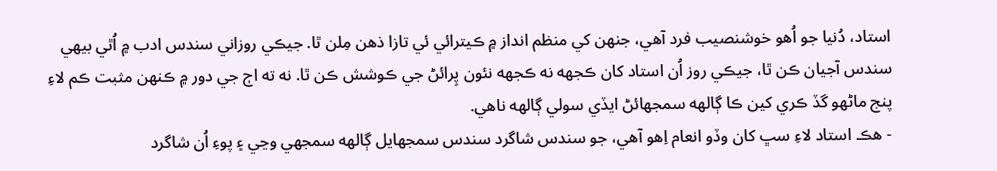استاد، دُنيا جو اُهو خوشنصيب فرد آهي، جنهن کي منظم انداز ۾ ڪيترائي ئي تازا ذهن مِلن ٿا. جيڪي روزاني سندس ادب ۾ اُٿي بيهي سندس آجيان ڪن ٿا، جيڪي روز اُن استاد کان ڪجهه نه ڪجهه نئون پِرائڻ جي ڪوشش ڪن ٿا. نه ته اڄ جي دور ۾ ڪنهن مثبت ڪم لاءِ پنج ماڻهو گڏ ڪري کين ڪا ڳالهه سمجهائڻ ايڏي سولي ڳالهه ناهي.
- هڪ استاد لاءِ سڀ کان وڏو انعام اِهو آهي، جو سندس شاگرد سندس سمجهايل ڳالهه سمجهي وڃي ۽ پوءِ اُن شاگرد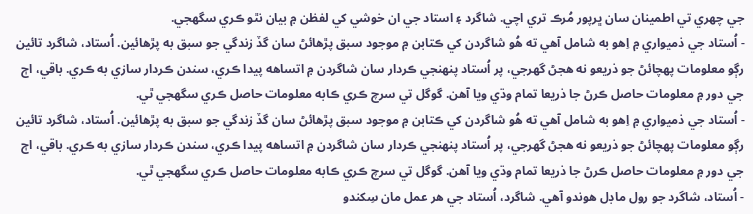جي چهري تي اطمينان سان ڀرپور مُرڪ تري اچي. شاگرد ۽ استاد جي ان خوشي کي لفظن ۾ بيان نٿو ڪري سگهجي.
- اُستاد جي ذميواري ۾ اِهو به شامل آهي ته هُو شاگردن کي ڪتابن ۾ موجود سبق پڙهائڻ سان گڏ زندگي جو سبق به پڙهائين. اُستاد، شاگرد تائين رڳو معلومات پهچائڻ جو ذريعو نه هجڻ گهرجي، پر اُستاد پنهنجي ڪردار سان شاگردن ۾ اتساهه پيدا ڪري، سندن ڪردار سازي به ڪري. باقي، اڄ جي دور ۾ معلومات حاصل ڪرڻ جا ذريعا تمام وڌي ويا آهن. گوگل تي سرچ ڪري ڪابه معلومات حاصل ڪري سگهجي ٿي.
- اُستاد جي ذميواري ۾ اِهو به شامل آهي ته هُو شاگردن کي ڪتابن ۾ موجود سبق پڙهائڻ سان گڏ زندگي جو سبق به پڙهائين. اُستاد، شاگرد تائين رڳو معلومات پهچائڻ جو ذريعو نه هجڻ گهرجي، پر اُستاد پنهنجي ڪردار سان شاگردن ۾ اتساهه پيدا ڪري، سندن ڪردار سازي به ڪري. باقي، اڄ جي دور ۾ معلومات حاصل ڪرڻ جا ذريعا تمام وڌي ويا آهن. گوگل تي سرچ ڪري ڪابه معلومات حاصل ڪري سگهجي ٿي.
- اُستاد، شاگرد جو رول ماڊل هوندو آهي. شاگرد، اُستاد جي هر عمل مان سِکندو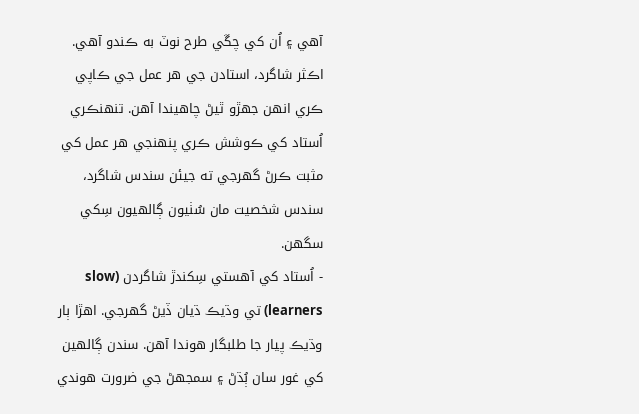آهي ۽ اُن کي چڱي طرح نوٽ به ڪندو آهي. اڪثر شاگرد، استادن جي هر عمل جي ڪاپي ڪري انهن جهڙو ٿيڻ چاهيندا آهن. تنهنڪري اُستاد کي ڪوشش ڪري پنهنجي هر عمل کي مثبت ڪرڻ گهرجي ته جيئن سندس شاگرد، سندس شخصيت مان سُٺيون ڳالهيون سِکي سگهن.
- اُستاد کي آهستي سِکندڙ شاگردن (slow learners) تي وڌيڪ ڌيان ڏيڻ گهرجي. اهڙا ٻار وڌيڪ پيار جا طلبگار هوندا آهن. سندن ڳالهين کي غور سان ٻُڌڻ ۽ سمجهڻ جي ضرورت هوندي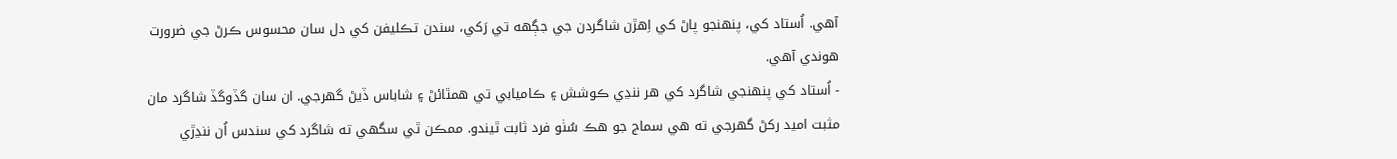آهي. اُستاد کي، پنهنجو پاڻ کي اِهڙن شاگردن جي جڳهه تي رَکي، سندن تڪليفن کي دل سان محسوس ڪرڻ جي ضرورت هوندي آهي.
- اُستاد کي پنهنجي شاگرد کي هر ننڍي ڪوشش ۽ ڪاميابي تي همٿائڻ ۽ شاباس ڏيڻ گھرجي. ان سان گڏوگڏ شاگرد مان مثبت اميد رکڻ گهرجي ته هي سماج جو هڪ سُٺو فرد ثابت ٿيندو. ممڪن ٿي سگهي ته شاگرد کي سندس اُن ننڍڙي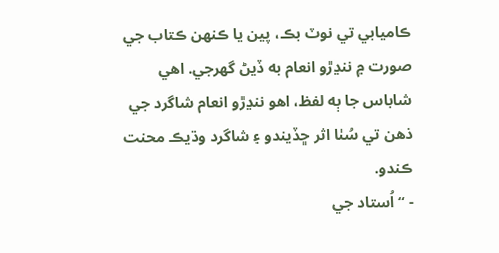ڪاميابي تي نوٽ بڪ، پين يا ڪنهن ڪتاب جي صورت ۾ ننڍڙو انعام به ڏيڻ گهرجي. اهي شاباس جا ٻه لفظ، اهو ننڍڙو انعام شاگرد جي ذهن تي سُٺا اثر ڇڏيندو ۽ شاگرد وڌيڪ محنت ڪندو.
- “اُستاد جي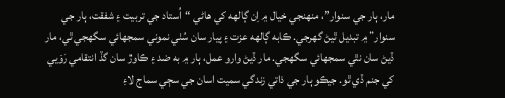مار، ٻار جي سنوار”، منهنجي خيال ۾ اِن ڳالهه کي هاڻي “اُستاد جي تربيت ۽ شفقت، ٻار جي سنوار” ۾ تبديل ٿيڻ گهرجي. ڪابه ڳالهه عزت ۽ پيار سان سُٺي نموني سمجهائي سگهجي ٿي، مار ڏيڻ سان نٿي سمجهائي سگهجي. مار ڏيڻ وارو عمل، ٻار ۾ به ضد ۽ ڪاوڙ سان گڏ انتقامي رَوَيي کي جنم ڏي ٿو. جيڪو ٻار جي ذاتي زندگي سميت اسان جي سڄي سماج لاءِ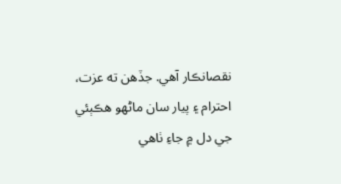نقصانڪار آهي. جڏهن ته عزت، احترام ۽ پيار سان ماڻهو هڪٻئي جي دل ۾ جاءِ ٺاهي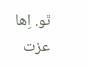ٿو. اِها عزت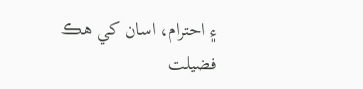۽ احترام، اسان کي هڪ فضيلت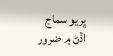ڀريو سماج اڏڻ ۾ ضرور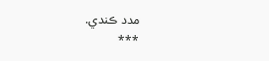مدد ڪندي.
***